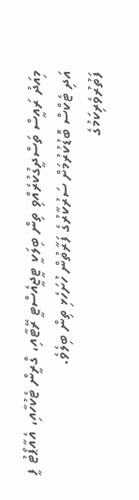މިއަދު ރައީސް ތަސްދީގުކުރެއްވި ތިން ބިލަކީ ޓީޖީއެސްޓީ ރޭޓާއި، ގްރީން ޓެކުހާއި، އެއާޕޯޓު ފީ އަދި ޓެކްސް ބޮޑުކުރުމަށް ސަރުކާރުގެ ފަރާތުން ހުށަހެޅި ތިން ބިލެވެ.
ފަތުރުވެރިކަމުގެ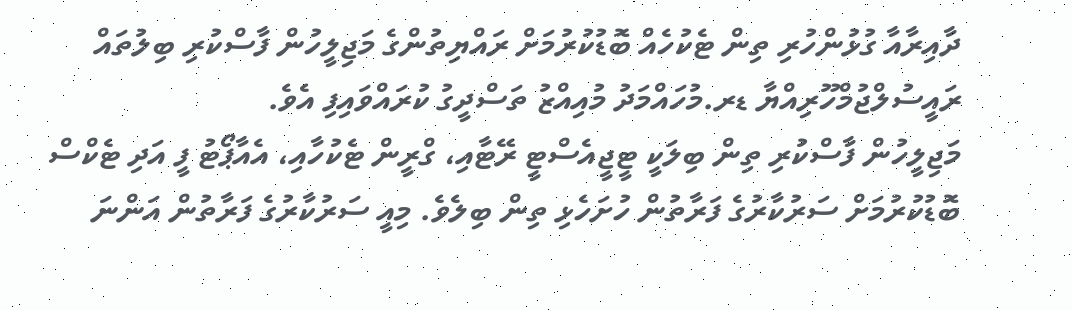ދާއިރާއާ ގުޅުންހުރި ތިން ޓެކުހެއް ބޮޑުކުރުމަށް ރައްޔިތުންގެ މަޖިލީހުން ފާސްކުރި ބިލުތައް ރައީސުލްޖުމްހޫރިއްޔާ ޑރ.މުހައްމަދު މުއިއްޒު ތަސްދީގު ކުރައްވައިފި އެވެ.
މަޖިލީހުން ފާސްކުރި ތިން ބިލަކީ ޓީޖީއެސްޓީ ރޭޓާއި، ގްރީން ޓެކުހާއި، އެއާޕޯޓު ފީ އަދި ޓެކްސް ބޮޑުކުރުމަށް ސަރުކާރުގެ ފަރާތުން ހުށަހެޅި ތިން ބިލެވެ. މިއީ ސަރުކާރުގެ ފަރާތުން އަންނަ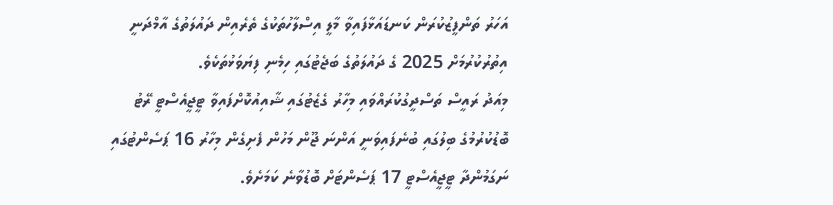އަހަރު ތަންފީޒުކުރަން ކަނޑައަޅާފައިވާ މާލީ އިސްލާހުތަކުގެ ތެރެއިން ދައުލަތުގެ އާމްދަނީ އިތުރުކުރުމަށް 2025 ގެ ދައުލަތުގެ ބަޖެޓުގައި ހިމެނި ފިޔަވަޅުތަކެވެ.
މިއަދު ރައީސް ތަސްދީގުކުރައްވައި މިހާރު ގެޒެޓުގައި ޝާއިއުކޮށްފައިވާ ޓީޖީއެސްޓީ ރޭޓު ބޮޑުކުރުމުގެ ބިލުގައި ބުނެފައިވަނީ އަންނަ ޖޫން މަހުން ފެށިގެން މިހާރު 16 ޕަސެންޓުގައި ނަގަމުންދާ ޓީޖީއެސްޓީ 17 ޕަސެންޓަށް ބޮޑުވާނެ ކަމަށެވެ.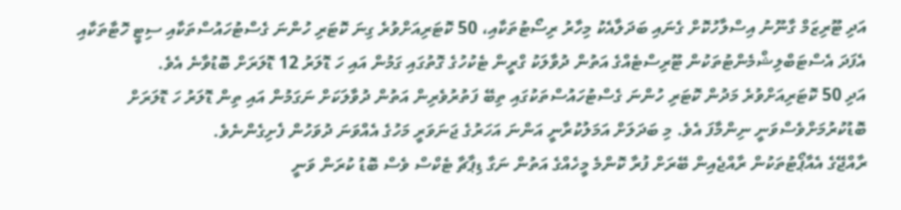އަދި ޓޫރިޒަމް ގާނޫނު އިސްލާހުކޮށް ގެނައި ބަދަލާއެކު މިހާރު ރިސޯޓުތަކާއި، 50 ކޮޓަރިއަށްވުރެ ގިނަ ކޮޓަރި ހުންނަ ގެސްޓުހައުސްތަކާއި ސިޓީ ހޮޓާތަކާއި އެފަދަ އެސްޓަބްލިޝްމެންޓުތަކުން ޓޫރިސްޓެއްގެ އަތުން ދުވާލަކު ގްރީން ޓެކުހުގެ ގޮތުގައި ގަމުން އައި ހަ ޑޮލަރު 12 ޑޮލަރަށް ބޮޑުވާނެ އެވެ.
އަދި 50 ކޮޓަރިއަށްވުރެ މަދުން ކޮޓަރި ހުންނަ ގެސްޓުހައުސްތަކުގައި ތިބޭ ފަތުރުވެރިން އަތުން ދުވާލަކަށް ނަގަމުން އައި ތިން ޑޮލަރު ހަ ޑޮލަރަށް ބޮޑުކުރުމަށްވެސްވަނީ ނިންމާފަ އެވެ. މި ބަދަލަށް އަމަލުކުރާނީ އަންނަ އަހަރުގެ ޖަނަވަރީ މަހުގެ އެއްވަނަ ދުވަހުން ފެށިގެންނެވެ.
ރާއްޖޭގެ އެއާޕޯޓުތަކުން ރާއްޖެއިން ބޭރަށް ފުރާ ކޮންމެ މީހެއްގެ އަތުން ނަގާ ޑިޕާޗާ ޓެކްސް ވެސް ބޮޑު ކުރަން ވަނީ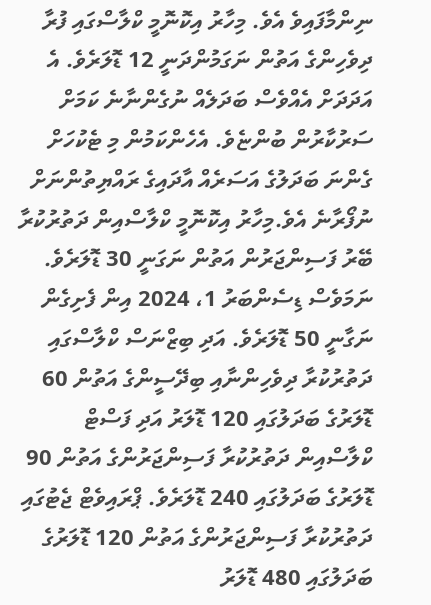ނިންމާފައިވެ އެވެ. މިހާރު އިކޮނޮމީ ކްލާސްގައި ފުރާ ދިވެހިންގެ އަތުން ނަގަމުންދަނީ 12 ޑޮލަރެވެ. އެ އަދަދަށް އެއްވެސް ބަދަލެއް ނުގެންނާނެ ކަމަށް ސަރުކާރުން ބުންޏެވެ. އެހެންކަމުން މި ޓެކުހަށް ގެންނަ ބަދަލުގެ އަސަރެއް އާދައިގެ ރައްޔިތުންނަށް ނުފޯރާނެ އެވެ.މިހާރު އިކޮނޮމީ ކްލާސްއިން ދަތުރުކުރާ ބޭރު ފަސިންޖަރުން އަތުން ނަގަނީ 30 ޑޮލަރެވެ. ނަމަވެސް ޑިސެންބަރު 1، 2024 އިން ފެށިގެން ނަގާނީ 50 ޑޮލަރެވެ. އަދި ބިޒްނަސް ކްލާސްގައި ދަތުރުކުރާ ދިވެހިންނާއި ބިދޭސީންގެ އަތުން 60 ޑޮލަރުގެ ބަދަލުގައި 120 ޑޮލަރު އަދި ފަސްޓް ކްލާސްއިން ދަތުރުކުރާ ފަސިންޖަރުންގެ އަތުން 90 ޑޮލަރުގެ ބަދަލުގައި 240 ޑޮލަރެވެ. ޕްރައިވެޓް ޖެޓުގައި ދަތުރުކުރާ ފަސިންޖަރުންގެ އަތުން 120 ޑޮލަރުގެ ބަދަލުގައި 480 ޑޮލަރު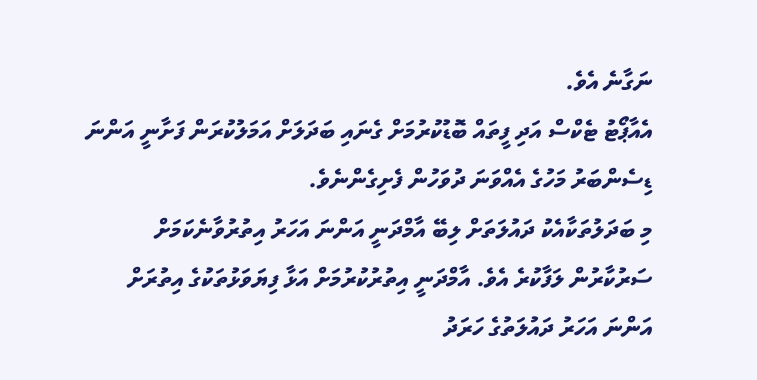ނަގާނެ އެވެ.
އެއާޕޯޓު ޓެކްސް އަދި ފީތައް ބޮޑުކުރުމަށް ގެނައި ބަދަލަށް އަމަލުކުރަން ފަށާނީ އަންނަ ޑިސެންބަރު މަހުގެ އެއްވަނަ ދުވަހުން ފެށިގެންނެވެ.
މި ބަދަލުތަކާއެކު ދައުލަތަށް ލިބޭ އާމްދަނީ އަންނަ އަހަރު އިތުރުވާނެކަމަށް ސަރުކާރުން ލަފާކުރެ އެވެ. އާމްދަނީ އިތުރުކުރުމަށް އަޅާ ފިޔަވަޅުތަކުގެ އިތުރަށް އަންނަ އަހަރު ދައުލަތުގެ ހަރަދު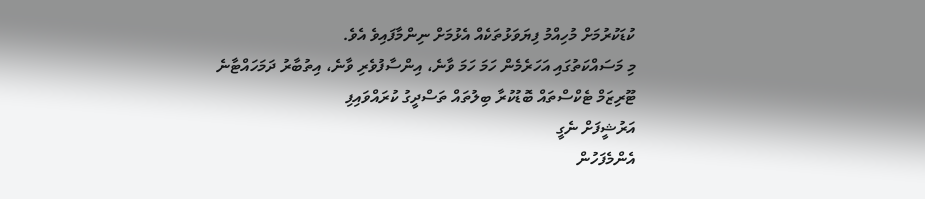ކުޑަކުރުމަށް މުހިއްމު ފިޔަވަޅުތަކެއް އެޅުމަށް ނިންމާފައިވެ އެވެ.
މި މަސައްކަތުގައި އަހަރެމެން ހަމަ ހަމަ ވާނެ، އިންސާފުވެރި ވާނެ، އިތުބާރު ދަމަހައްޓާނެ
ޓޫރިޒަމް ޓެކްސްތައް ބޮޑުކުރާ ބިލުތައް ތަސްދީގު ކުރައްވައިފި
އަރުޝީފަށް ނެގީ
އެންމެފަހުން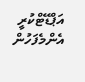އަޕްޑޭޓްކުރީ
އެންމެފަހުން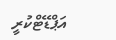އަޕްޑޭޓްކުރީ